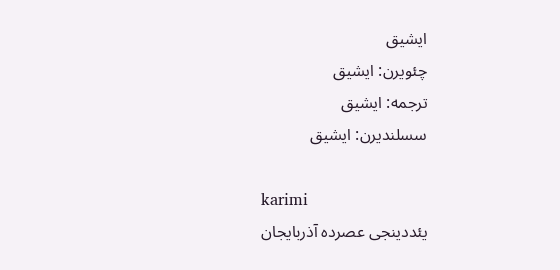ایشیق
چئویرن: ایشیق
ترجمه: ایشیق
سسلندیرن: ایشیق

karimi
یئددینجی عصرده آذربایجان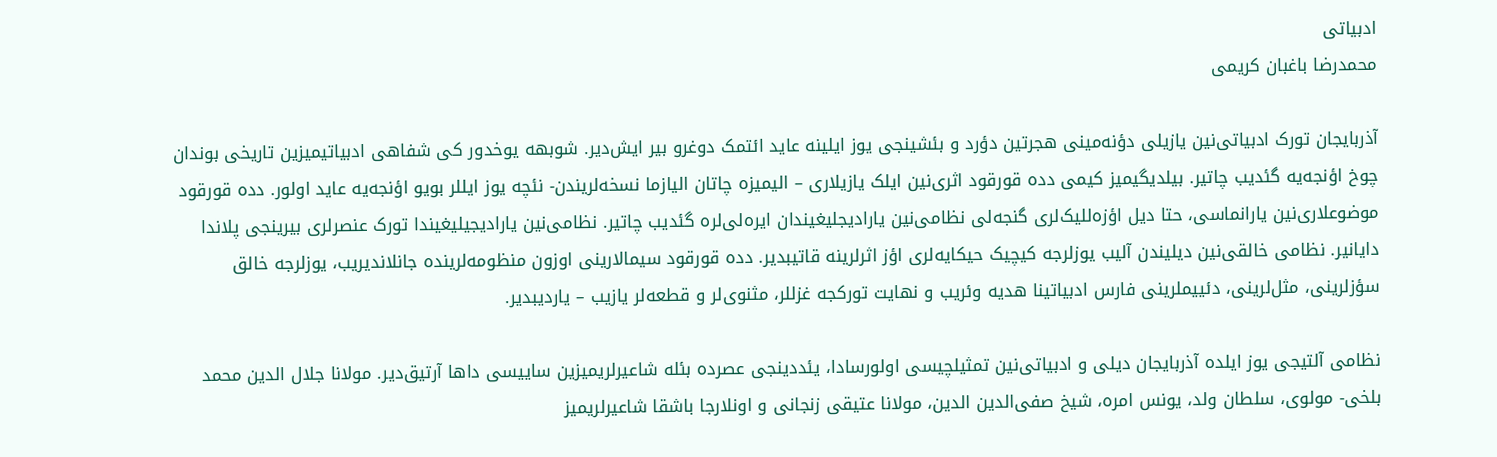ادبیاتی
محمدرضا باغبان کریمی

آذربایجان تورک ادبیاتی‌نین یازیلی دؤنه‌مینی هجرتین دؤرد و بئشینجی یوز ایلینه عاید ائتمک دوغرو بیر ایش‌دیر. شوبهه یوخدور کی شفاهی ادبیاتیمیزین تاریخی بوندان چوخ اؤنجه‌یه گئدیب چاتیر. بیلدیگیمیز کیمی دده قورقود اثری‌نین ایلک یازیلاری – الیمیزه چاتان الیازما نسخه‌لریندن- نئچه یوز ایللر بویو اؤنجه‌یه عاید اولور. دده قورقود موضوعلاری‌نین یارانماسی، حتا دیل اؤزه‌للیک‌لری گنجه‌لی نظامی‌نین یارادیجلیغیندان ایره‌لی‌لره گئدیب چاتیر. نظامی‌نین یارادیجیلیغیندا تورک عنصرلری بیرینجی پلاندا دایانیر. نظامی خالقی‌نین دیلیندن آلیب یوزلرجه کیچیک حیکایه‌لری اؤز اثرلرینه قاتیبدیر. دده قورقود سیمالارینی اوزون منظومه‌لرینده جانلاندیریب، یوزلرجه خالق سؤزلرینی، مثل‌لرینی، دئییملرینی فارس ادبیاتینا هدیه وئریب و نهایت تورکجه غزللر، مثنوی‌لر و قطعه‌لر یازیب – یاردیبدیر.

نظامی آلتیجی یوز ایلده آذربایجان دیلی و ادبیاتی‌نین تمثیلچیسی اولورسادا، یئددینجی عصرده بئله شاعیرلریمیزین ساییسی داها آرتیق‌دیر. مولانا جلال الدین محمد بلخی- مولوی، سلطان ولد، یونس امره، شیخ صفی‌الدین الدین، مولانا عتیقی زنجانی و اونلارجا باشقا شاعیرلریمیز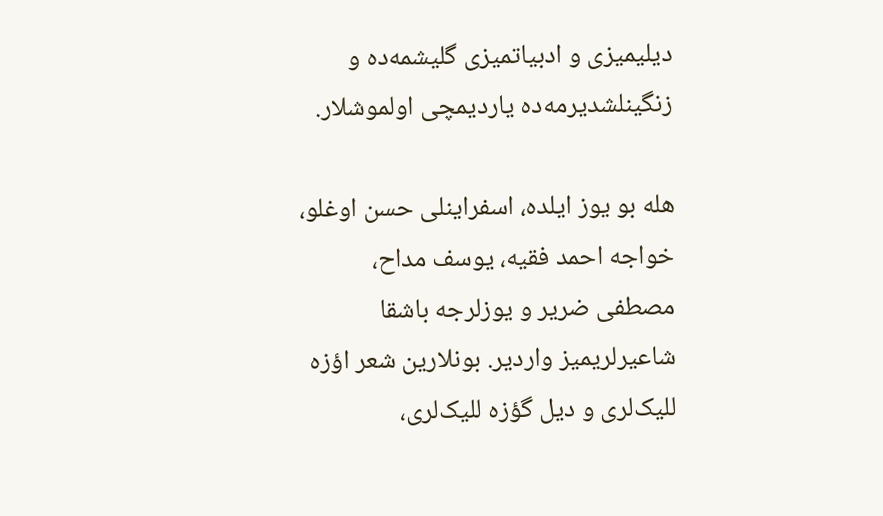دیلیمیزی و ادبیاتمیزی گلیشمه‌ده و زنگینلشدیرمه‌ده یاردیمچی اولموشلار.

هله بو یوز ایلده، اسفراینلی حسن اوغلو، خواجه احمد فقیه، یوسف مداح، مصطفی ضریر و یوزلرجه باشقا شاعیرلریمیز واردیر. بونلارین شعر اؤزه للیک‌لری و دیل گؤزه للیک‌لری،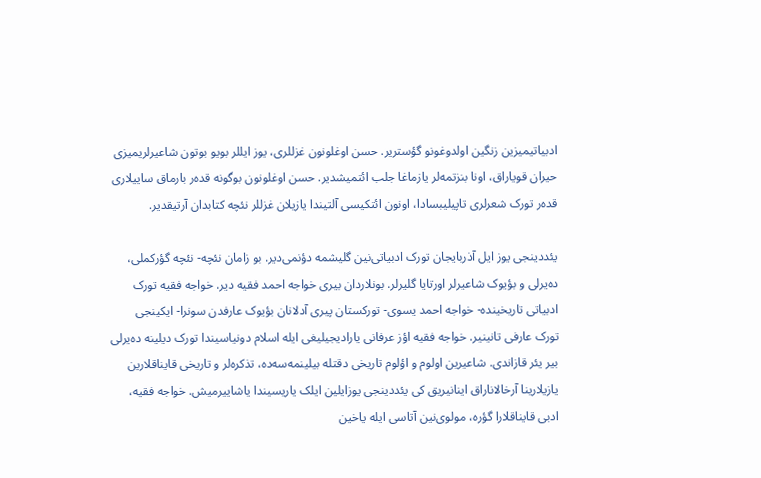ادبیاتیمیزین زنگین اولدوغونو گؤستریر. حسن اوغلونون غزللری، یوز ایللر بویو بوتون شاعیرلریمیزی حیران قویاراق، اونا بنزتمه‌لر یازماغا جلب ائتمیشدیر. حسن اوغلونون بوگونه قده‌ر بارماق ساییلاری قده‌ر تورک شعرلری تاپیلیبسادا، اونون ائتکیسی آلتیندا یازیلان غزللر نئچه کتابدان آرتیقدیر.

یئددینجی یوز ایل آذربایجان تورک ادبیاتی‌نین گلیشمه دؤنمی‌دیر. بو زامان نئچه- نئچه گؤرکملی، ده‌یرلی و بؤیوک شاعیرلر اورتایا گلیرلر. بونلاردان بیری خواجه احمد فقیه دیر. خواجه فقیه تورک ادبیاتی تاریخینده- خواجه احمد یسوی- تورکستان پیری آدلانان بؤیوک عارفدن سونرا- ایکینجی تورک عارفی تانینیر. خواجه فقیه اؤز عرفانی یارادیجیلیغی ایله اسلام دونیاسیندا تورک دیلینه ده‌یرلی بیر یئر قازاندی. شاعیرین اولوم و اؤلوم تاریخی دقتله بیلینمه‌سه‌ده، تذکره‌لر و تاریخی قایناقلارین یازیلارینا آرخالاناراق اینانیریق کی یئددینجی یوزایلین ایلک یاریسیندا یاشاییرمیش. خواجه فقیه، ادبی قایناقلارا گؤره، مولوی‌نین آتاسی ایله یاخین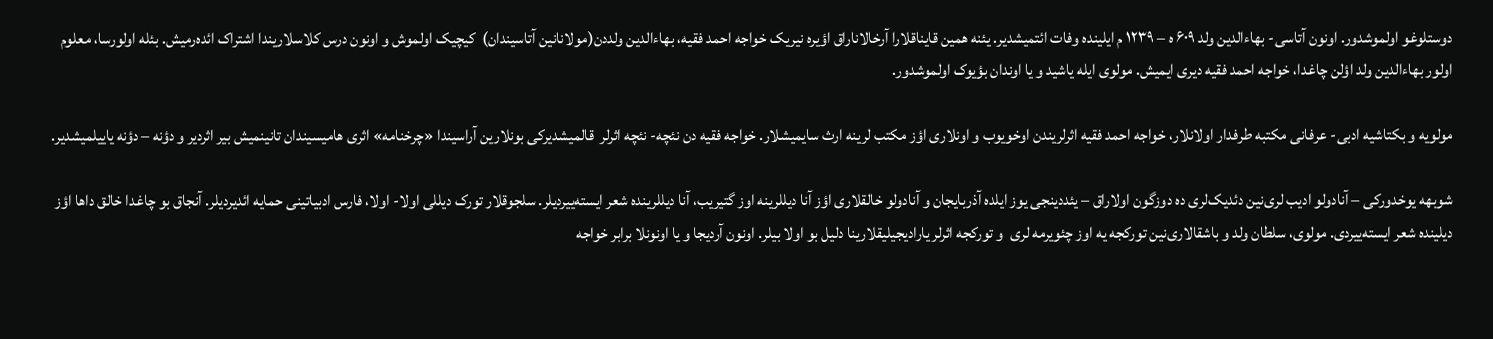دوستلوغو اولموشدور. اونون آتاسی- بهاءالدین ولد ۶۰۹ ه – ۱۲۳۹ م ایلینده وفات ائتمیشدیر. یئنه همین قایناقلارا آرخالاناراق اؤیره نیریک خواجه احمد فقیه، بهاءالدین ولددن(مولانانین آتاسیندان)  کیچیک اولموش و اونون درس کلاسلاریندا اشتراک ائده‌رمیش. بئله اولورسا، معلوم اولور بهاءالدین ولد اؤلن چاغدا، خواجه احمد فقیه دیری ایمیش. مولوی ایله یاشید و یا اوندان بؤیوک اولموشدور.

مولویه و بکتاشیه ادبی- عرفانی مکتبه طرفدار اولانلار، خواجه احمد فقیه اثرلریندن اوخویوب و اونلاری اؤز مکتب لرینه ارث سایمیشلار. خواجه فقیه دن نئچه- نئچه اثرلر  قالمیشدیرکی بونلارین آراسیندا «چرخنامه» اثری هامیسیندان تانینمیش بیر اثردیر و دؤنه – دؤنه یاییلمیشدیر.

شوبهه یوخدورکی – آنادولو ادیب لری‌نین دئدیک‌لری ده دوزگون اولاراق – یئددینجی یوز ایلده آذربایجان و آنادولو خالقلاری اؤز آنا دیللرینه اوز گتیریب، آنا دیللرینده شعر ایسته‌ییردیلر. سلجوقلار تورک دیللی اولا- اولا، فارس ادبیاتینی حمایه ائدیردیلر. آنجاق بو چاغدا خالق داها اؤز دیلینده شعر ایسته‌ییردی. مولوی، سلطان ولد و باشقالاری‌نین تورکجه یه اوز چئویرمه لری  و تورکجه اثرلر یارادیجیلیقلارینا دلیل بو اولا بیلر. اونون آردیجا و یا اونونلا برابر خواجه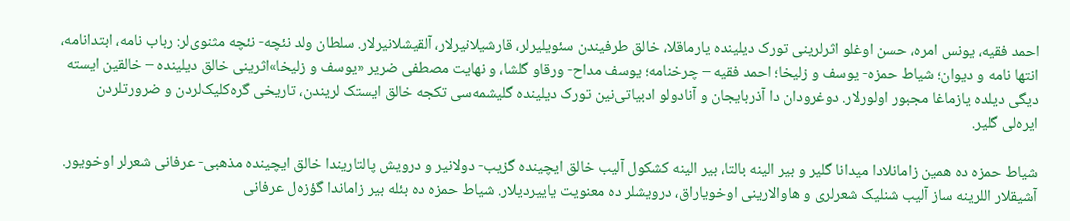احمد فقیه، یونس امره، حسن اوغلو اثرلرینی تورک دیلینده یارماقلا، خالق طرفیندن سئویلیرلر، قارشیلانیرلار، آلقیشلانیرلار. سلطان ولد نئچه- نئچه مثنوی‌لر: رباب نامه، ابتدانامه، انتها نامه و دیوان؛ شیاط حمزه- یوسف و زلیخا؛ احمد فقیه – چرخنامه؛ یوسف مداح- ورقاو گلشا، و نهایت مصطفی ضریر «یوسف و زلیخا»اثرینی خالق دیلینده – خالقین ایسته دیگی دیلده یازماغا مجبور اولورلار. دوغرودان دا آذربایجان و آنادولو ادبیاتی‌نین تورک دیلینده گلیشمه‌سی تکجه خالق ایستک لریندن، تاریخی گره‌کلیک‌لردن و ضرورتلردن ایره‌لی گلیر.

شیاط حمزه ده همین زامانلادا میدانا گلیر و بیر الینه بالتا، بیر الینه کشکول آلیب خالق ایچینده گزیب- دولانیر و درویش پالتاریندا خالق ایچینده مذهبی- عرفانی شعرلر اوخویور. آشیقلار اللرینه ساز آلیب شنلیک شعرلری و هاوالارینی اوخویاراق، درویشلر ده معنویت یاییردیلار. شیاط حمزه ده بئله بیر زاماندا گؤزه‌ل عرفانی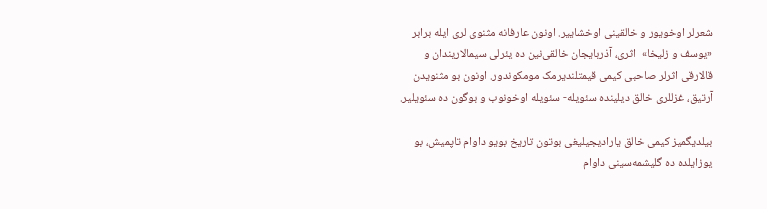شعرلر اوخویور و خالقینی اوخشاییر. اونون عارفانه مثنوی لری ایله برابر «یوسف و زلیخا»  اثری، آذربایجان خالقی‌نین ده یئرلی سیمالاریندان و قالارقی اثرلر صاحبی کیمی قیمتلندیرمک مومکوندور. اونون بو مثنویدن آرتیق، غزللری خالق دیلینده سئویله- سئویله اوخونوب و بوگون ده سئویلیر.

بیلدیگمیز کیمی خالق یارادیجیلیغی بوتون تاریخ بویو داوام تاپمیش، بو یوزایلده ده گلیشمه‌سینی داوام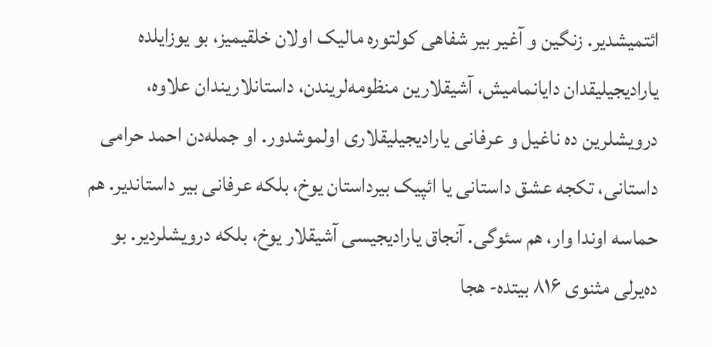ائتمیشدیر. زنگین و آغیر بیر شفاهی کولتوره مالیک اولان خلقیمیز، بو یوزایلده یارادیجیلیقدان دایانمامیش، آشیقلارین منظومه‌لریندن، داستانلاریندان علاوه، درویشلرین ده ناغیل و عرفانی یارادیجیلیقلاری اولموشدور. او جمله‌دن احمد حرامی داستانی، تکجه عشق داستانی یا ائپیک بیرداستان یوخ، بلکه عرفانی بیر داستاندیر. هم حماسه اوندا وار، هم سئوگی. آنجاق یارادیجیسی آشیقلار یوخ، بلکه درویشلردیر. بو ده‌یرلی مثنوی ۸۱۶ بیتده- هجا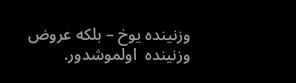وزنینده یوخ – بلکه عروض وزنینده  اولموشدور.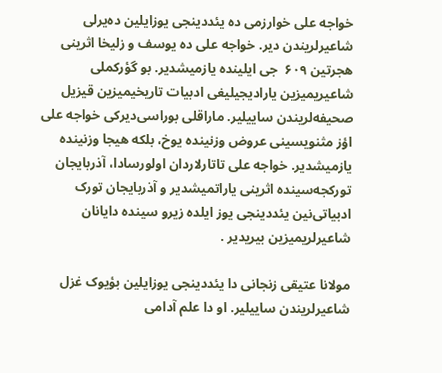خواجه علی خوارزمی ده یئددینجی یوزایلین ده‌یرلی شاعیرلریندن دیر. خواجه علی ده یوسف و زلیخا اثرینی هجرتین ۶۰۹  جی ایلینده یازمیشدیر. بو گؤرکملی شاعیریمیزین یارادیجیلیغی ادبیات تاریخیمیزین قیزیل صحیفه‌لریندن ساییلیر. ماراقلی بوراسی‌دیرکی خواجه علی اؤز مثنویسینی عروض وزنینده یوخ، بلکه هیجا وزنینده یازمیشدیر. خواجه علی تاتارلاردان اولورسادا، آذربایجان تورکجه‌سینده اثرینی یاراتمیشدیر و آذربایجان تورک ادبیاتی‌نین یئددینجی یوز ایلده زیرو سینده دایانان شاعیرلریمیزین بیریدیر .

مولانا عتیقی زنجانی دا یئددینجی یوزایلین بؤیوک غزل شاعیرلریندن ساییلیر. او دا علم آدامی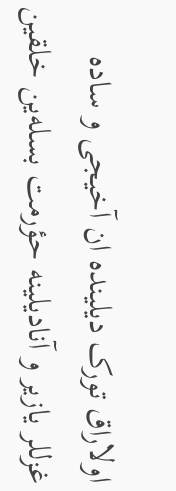اولاراق تورک دیلینده ان آخیجی و ساده غزللر یازیر و آنادیلینه حؤرمت بسله‌ین خلقین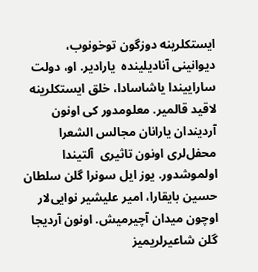ایستکلرینه دوزگون توخونوب، دیوانینی آنادیلینده  یارادیر. او، دولت ساراییندا یاشاسادا، خلق ایستکلرینه لاقید قالمیر. معلومدور کی اونون آردیندان یارانان مجالس ‌الشعرا محفل‌لری اونون تاثیری  آلتیندا اولموشدور. یوز ایل سونرا گلن سلطان حسین بایقارا، امیر علیشیر نوایی‌لار اوچون میدان آچیرمیش. اونون آردیجا گلن شاعیرلریمیز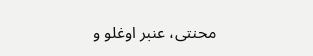محنتی، عنبر اوغلو و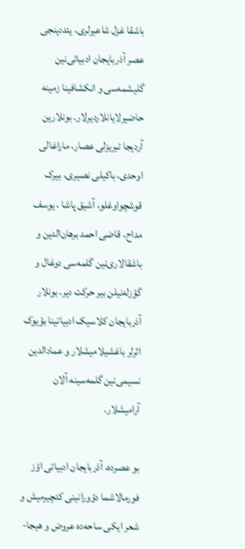باشقا غزل شاعیرلری، یئددینجی عصر آذربایجان ادبیاتی‌نین گلیشمه‌سی و انکشافینا زمینه حاضیرلایانلاردیرلار. بونلارین آردیجا تبریزلی عصار، ماراغالی اوحدی، باکیلی نصیری، بیرک قوشچواوغلو، آشیق پاشا ، یوسف مداح، قاضی احمد برهان‌الدین و باشقالاری‌نین گلمه‌سی دوغال و گؤزله‌نیلن بیر حرکت دیر. بونلار آذربایجان کلاسیک ادبیاتینا بؤیوک اثرلر باغشیلامیشلار و عمادالدین نسیمی‌نین گلمه‌سینه آلان آرامیشلار.

بو عصرده، آذربایجان ادبیاتی اؤز فورمالاشما دؤورانینی کئچیرمیش و شعر ایکی ساحه‌ده عروض و هیجا-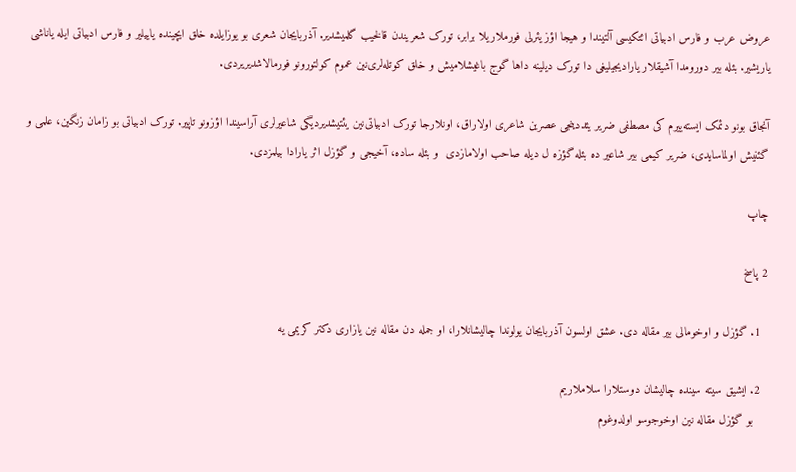عروض عرب و فارس ادبیاتی ائتکیسی آلتیندا و هیجا اؤز یئرلی فورملاریلا برابر، تورک شعریندن قالخیب گلمیشدیر. آذربایجان شعری بو یوزایلده خلق ایچینده یاییلیر و فارس ادبیاتی ایله یاناشی یاریشیر. بئله بیر دورومدا آشیقلار یارادیجیلیغی دا تورک دیلینه داها گوج باغیشلامیش و خلق کوتله‌لری‌نین عموم کولتورونو فورمالاشدیریردی.

آنجاق بونو دئمک ایسته‌ییرم کی مصطفی ضریر یئددینجی عصرین شاعری اولاراق، اونلارجا تورک ادبیاتی‌نین یئتیشدیردیگی شاعیرلری آراسیندا اؤزونو تاپیر. تورک ادبیاتی بو زامان زنگین، علمی و گئنیش اولماسایدی، ضریر کیمی بیر شاعیر ده بئله گؤزه ل دیله صاحب اولامازدی  و بئله ساده، آخیجی و گؤزل اثر یارادا بیلمزدی.

چاپ

2 پاسخ

  1. گؤزل و اوخومالی بیر مقاله دی. عشق اولسون آذربایجان یولوندا چالیشانلارا، او جمله دن مقاله نین یازاری دکتر کریمی یه

  2. ایشیق سیته سینده چالیشان دوستلارا سلاملاریم
    بو گؤزل مقاله نین اوخوجوسو اولدوغوم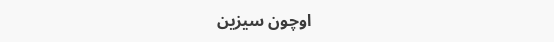اوچون سیزین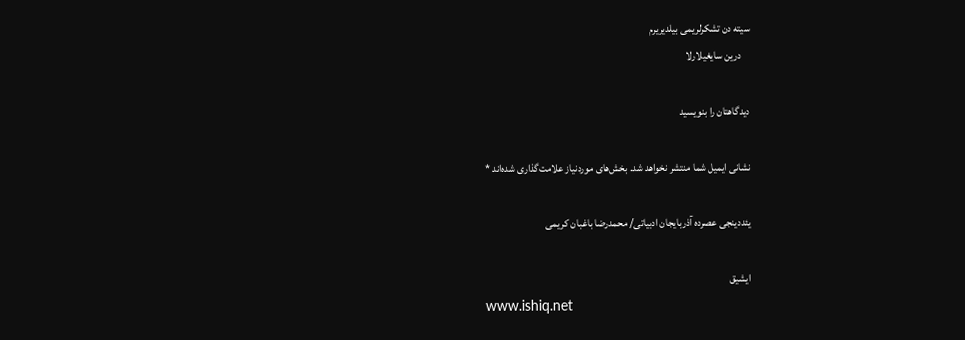سیته دن تشکرلریمی بیلدیریرم
    درین سایغیلارلا

دیدگاهتان را بنویسید

نشانی ایمیل شما منتشر نخواهد شد. بخش‌های موردنیاز علامت‌گذاری شده‌اند *

یئددینجی عصرده آذربایجان ادبیاتی/ محمدرضا باغبان کریمی

ایشیق
www.ishiq.net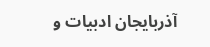آذربایجان ادبیات و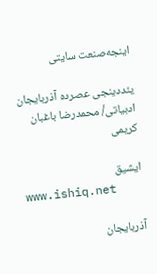اینجه‌صنعت سایتی

یئددینجی عصرده آذربایجان ادبیاتی/ محمدرضا باغبان کریمی

ایشیق
www.ishiq.net

آذربایجان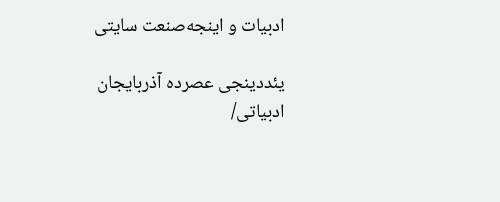ادبیات و اینجه‌صنعت سایتی

یئددینجی عصرده آذربایجان ادبیاتی/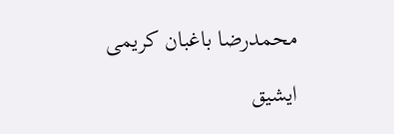محمدرضا باغبان کریمی

ایشیق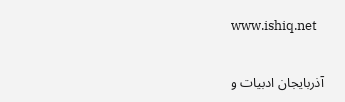www.ishiq.net

آذربایجان ادبیات و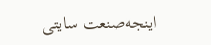اینجه‌صنعت سایتی